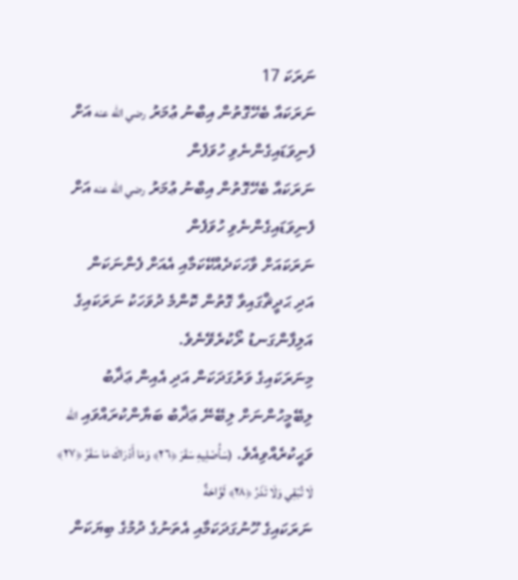ނަރަކަ 17
ނަރަކައާ ބެހޭގޮތުން އިބްނު ޢުމަރު رضي الله عنه އަށް ފެނިވަޑައިގެންނެވި ހުވަފެން
ނަރަކައާ ބެހޭގޮތުން އިބްނު ޢުމަރު رضي الله عنه އަށް ފެނިވަޑައިގެންނެވި ހުވަފެން
ނަރަކައަށް ވާހަކަދެއްކޭކަމާއި އެއަށް ފެންނަކަން
އަދި ޙަދީޘްގައިވާ ގޮތުން ކޮންމެ ދުވަހަކު ނަރަކައިގެ އަލިފާންގަނޑު ރޯކުރެވޭނެވެ.
މިނަރަކައިގެ ވަރުގަދަކަން އަދި އެއިން ޢަޛާބު ލިބޭމީހުންނަށް ލިބޭނޭ ޢަޛާބު ބަޔާންކުރައްވައި الله ވަޙީކުރެއްވިއެވެ. (سَأُصْلِيهِ سَقَرَ ﴿٢٦﴾ وَمَا أَدْرَاكَ مَا سَقَرُ ﴿٢٧﴾ لَا تُبْقِي وَلَا تَذَرُ ﴿٢٨﴾ لَوَّاحَةٌ
ނަރަކައިގެ ހޫނުގަދަކަމާއި އެތަނުގެ ދުމުގެ ބިޔަކަން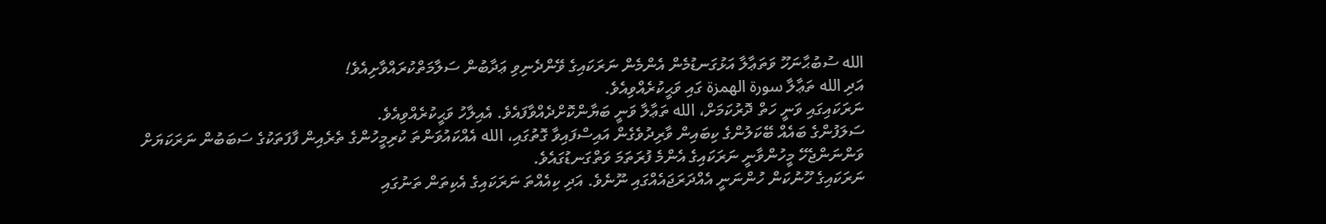الله ސުބުޙާނަހޫ ވަތަޢާލާ އަޅުގަނޑުމެން އެންމެން ނަރަކައިގެ ވޭންދެނިވި ޢަދާބުން ސަލާމަތްކުރައްވާށިއެވެ!
އަދި الله ތަޢާލާ سورة الهمزة ގައި ވަޙީކުރެއްވިއެވެ.
ނަރަކައިގައި ވަނީ ހަތް ދޮރުކަމަށް، الله ތަޢާލާ ވަނީ ބަޔާންކޮށްދެއްވާފައެވެ. އެއިލާހު ވަޙީކުރެއްވިއެވެ.
ސަލަފުންގެ ބައެއް ބޭކަލުންގެ ކިބައިން ވާރިދުވެގެން އައިސްފައިވާ ގޮތުގައި، الله އެއްކައުވަންތަ ކުރިމީހުންގެ ތެރެއިން ފާފަތަކުގެ ސަބަބުން ނަރަކަޔަށް ވަންނަންޖެހޭ މީހުންވާނީ ނަރަކައިގެ އެންމެ ފުރަތަމަ ވަތްގަނޑުގައެވެ.
ނަރަކައިގެ ހޫނުކަން ހުންނަނީ އެއްދަރަޖައެއްގައި ނޫނެވެ. އަދި ކިއެއްތަ ނަރަކައިގެ އެކިތަން ތަނުގައި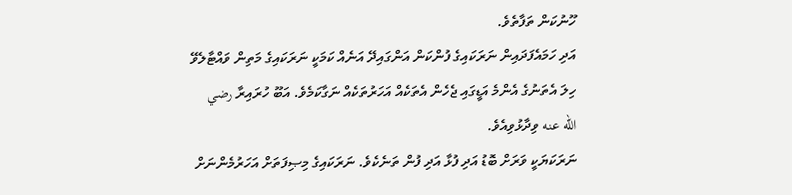ހޫނުކަން ތަފާތެވެ.
އަދި ހަމައެފަދައިން ނަރަކައިގެ ފުންކަން އަންގައިދޭ އަނެއް ކަމަކީ ނަރަކައިގެ މަތިން ވައްޓާލެވޭ ހިލަ އެތަނުގެ އެންމެ އަޑީގައި ޖެހެން އެތަކެއް އަހަރުތަކެއް ނަގާކަމެވެ. އަބޫ ހުރައިރާ رضي الله عنه ވިދާޅުވިއެވެ.
ނަރަކަޔަކީ ވަރަށް ބޮޑު އަދި ފުޅާ އަދި ފުން ތަނެކެވެ. ނަރަކައިގެ މިޞިފަތަށް އަހަރުމެންނަށް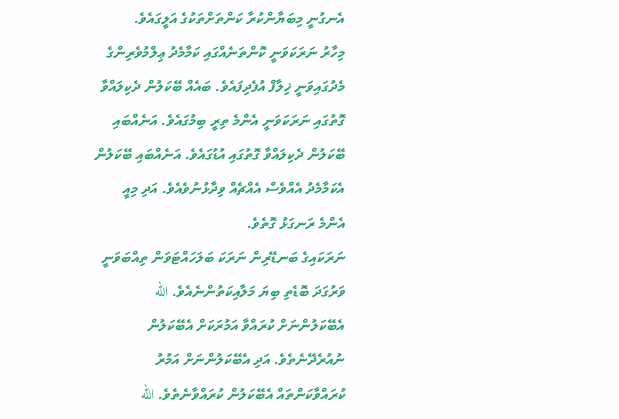އެނގުނީ މިބަޔާންކުރާ ކަންތަށްތަކުގެ އަލީގައެވެ.
މިހާރު ނަރަކަވަނީ ކޮންތަނެއްގައި ކަމާމެދު ޢިލްމުވެރިންގެ މެދުގައިވަނީ ޚިލާފް އުފެދިފައެވެ. ބައެއް ބޭކަލުން ދެކިލައްވާ ގޮތުގައި ނަރަކަވަނީ އެންމެ ތިރީ ބިމުގައެވެ. އަނެއްބައި ބޭކަލުން ދެކިލައްވާ ގޮތުގައި އުޑުގައެވެ. އަނެއްބައި ބޭކަލުން އެކަމާމެދު އެއްވެސް އެއްޗެއް ވިދާޅުނުވެއެވެ. އަދި މިއީ އެންމެ ރަނގަޅު ގޮތެވެ.
ނަރަކައިގެ ބަނޑޭރިން ނަރަކަ ބަލަހައްޓަވަން ތިއްބަވަނީ ވަރުގަދަ ބޮޑެތި ބިޔަ މަލާއިކަތުންނެއެވެ. الله އެބޭކަލުންނަށް ކުރައްވާ އަމުރަކަށް އެބޭކަލުން ނުއުރެދޭނެތެވެ. އަދި އެބޭކަލުންނަށް އަމުރު ކުރައްވާކަންތައް އެބޭކަލުން ކުރައްވާނެތެވެ. الله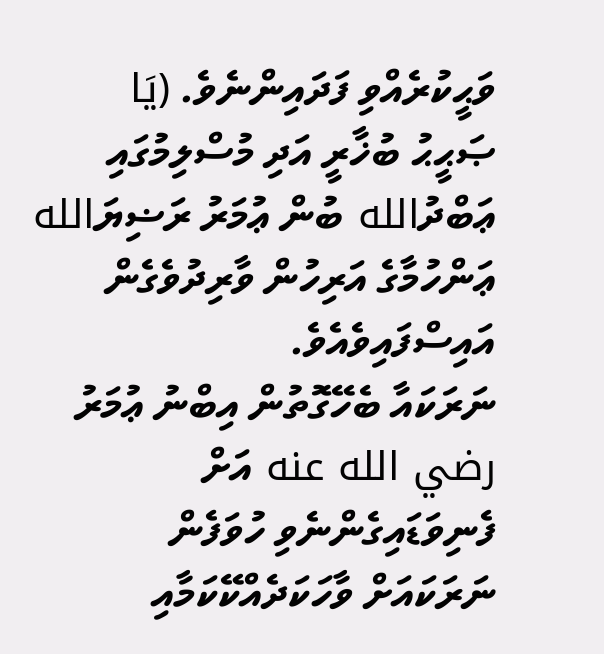ވަޙީކުރެއްވި ފަދައިންނެވެ. (يَا
ޞަޙީޙު ބުޚާރީ އަދި މުސްލިމުގައި ޢަބްދުالله ބުން ޢުމަރު ރަޟިޔަالله ޢަންހުމާގެ އަރިހުން ވާރިދުވެގެން އައިސްފައިވެއެވެ.
ނަރަކައާ ބެހޭގޮތުން އިބްނު ޢުމަރު رضي الله عنه އަށް ފެނިވަޑައިގެންނެވި ހުވަފެން
ނަރަކައަށް ވާހަކަދެއްކޭކަމާއި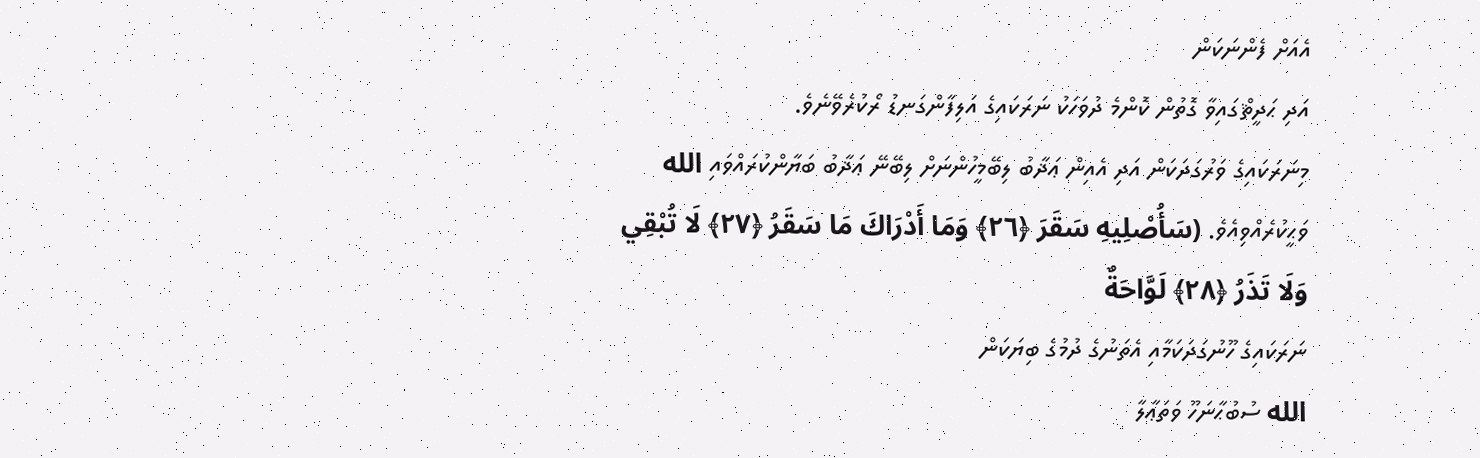އެއަށް ފެންނަކަން
އަދި ޙަދީޘްގައިވާ ގޮތުން ކޮންމެ ދުވަހަކު ނަރަކައިގެ އަލިފާންގަނޑު ރޯކުރެވޭނެވެ.
މިނަރަކައިގެ ވަރުގަދަކަން އަދި އެއިން ޢަޛާބު ލިބޭމީހުންނަށް ލިބޭނޭ ޢަޛާބު ބަޔާންކުރައްވައި الله ވަޙީކުރެއްވިއެވެ. (سَأُصْلِيهِ سَقَرَ ﴿٢٦﴾ وَمَا أَدْرَاكَ مَا سَقَرُ ﴿٢٧﴾ لَا تُبْقِي وَلَا تَذَرُ ﴿٢٨﴾ لَوَّاحَةٌ
ނަރަކައިގެ ހޫނުގަދަކަމާއި އެތަނުގެ ދުމުގެ ބިޔަކަން
الله ސުބުޙާނަހޫ ވަތަޢާލާ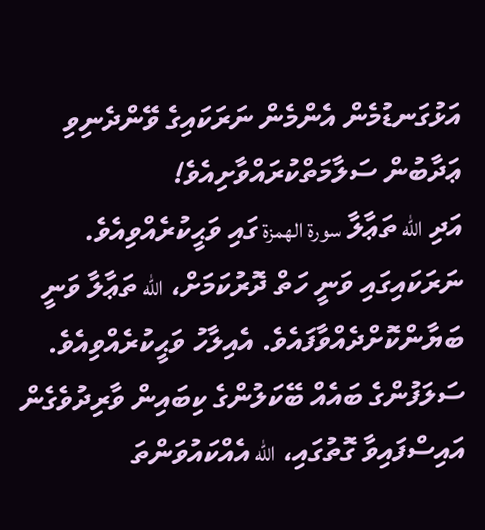އަޅުގަނޑުމެން އެންމެން ނަރަކައިގެ ވޭންދެނިވި ޢަދާބުން ސަލާމަތްކުރައްވާށިއެވެ!
އަދި الله ތަޢާލާ سورة الهمزة ގައި ވަޙީކުރެއްވިއެވެ.
ނަރަކައިގައި ވަނީ ހަތް ދޮރުކަމަށް، الله ތަޢާލާ ވަނީ ބަޔާންކޮށްދެއްވާފައެވެ. އެއިލާހު ވަޙީކުރެއްވިއެވެ.
ސަލަފުންގެ ބައެއް ބޭކަލުންގެ ކިބައިން ވާރިދުވެގެން އައިސްފައިވާ ގޮތުގައި، الله އެއްކައުވަންތަ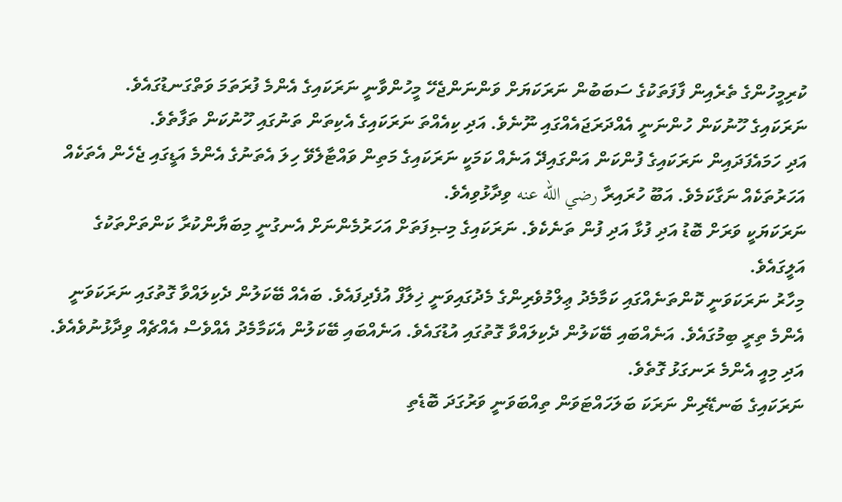ކުރިމީހުންގެ ތެރެއިން ފާފަތަކުގެ ސަބަބުން ނަރަކަޔަށް ވަންނަންޖެހޭ މީހުންވާނީ ނަރަކައިގެ އެންމެ ފުރަތަމަ ވަތްގަނޑުގައެވެ.
ނަރަކައިގެ ހޫނުކަން ހުންނަނީ އެއްދަރަޖައެއްގައި ނޫނެވެ. އަދި ކިއެއްތަ ނަރަކައިގެ އެކިތަން ތަނުގައި ހޫނުކަން ތަފާތެވެ.
އަދި ހަމައެފަދައިން ނަރަކައިގެ ފުންކަން އަންގައިދޭ އަނެއް ކަމަކީ ނަރަކައިގެ މަތިން ވައްޓާލެވޭ ހިލަ އެތަނުގެ އެންމެ އަޑީގައި ޖެހެން އެތަކެއް އަހަރުތަކެއް ނަގާކަމެވެ. އަބޫ ހުރައިރާ رضي الله عنه ވިދާޅުވިއެވެ.
ނަރަކަޔަކީ ވަރަށް ބޮޑު އަދި ފުޅާ އަދި ފުން ތަނެކެވެ. ނަރަކައިގެ މިޞިފަތަށް އަހަރުމެންނަށް އެނގުނީ މިބަޔާންކުރާ ކަންތަށްތަކުގެ އަލީގައެވެ.
މިހާރު ނަރަކަވަނީ ކޮންތަނެއްގައި ކަމާމެދު ޢިލްމުވެރިންގެ މެދުގައިވަނީ ޚިލާފް އުފެދިފައެވެ. ބައެއް ބޭކަލުން ދެކިލައްވާ ގޮތުގައި ނަރަކަވަނީ އެންމެ ތިރީ ބިމުގައެވެ. އަނެއްބައި ބޭކަލުން ދެކިލައްވާ ގޮތުގައި އުޑުގައެވެ. އަނެއްބައި ބޭކަލުން އެކަމާމެދު އެއްވެސް އެއްޗެއް ވިދާޅުނުވެއެވެ. އަދި މިއީ އެންމެ ރަނގަޅު ގޮތެވެ.
ނަރަކައިގެ ބަނޑޭރިން ނަރަކަ ބަލަހައްޓަވަން ތިއްބަވަނީ ވަރުގަދަ ބޮޑެތި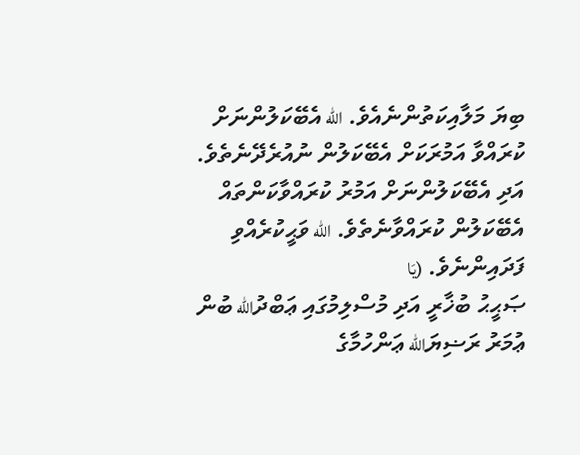ބިޔަ މަލާއިކަތުންނެއެވެ. الله އެބޭކަލުންނަށް ކުރައްވާ އަމުރަކަށް އެބޭކަލުން ނުއުރެދޭނެތެވެ. އަދި އެބޭކަލުންނަށް އަމުރު ކުރައްވާކަންތައް އެބޭކަލުން ކުރައްވާނެތެވެ. الله ވަޙީކުރެއްވި ފަދައިންނެވެ. (يَا
ޞަޙީޙު ބުޚާރީ އަދި މުސްލިމުގައި ޢަބްދުالله ބުން ޢުމަރު ރަޟިޔަالله ޢަންހުމާގެ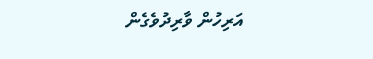އަރިހުން ވާރިދުވެގެން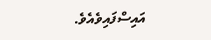އައިސްފައިވެއެވެ.